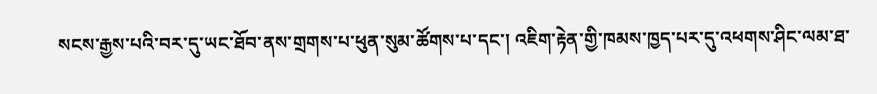སངས་རྒྱས་པའི་བར་དུ་ཡང་ཐོབ་ནས་གྲགས་པ་ཕུན་སུམ་ཚོགས་པ་དང་། འཇིག་རྟེན་གྱི་ཁམས་ཁྱད་པར་དུ་འཕགས་ཤིང་ལམ་ཐ་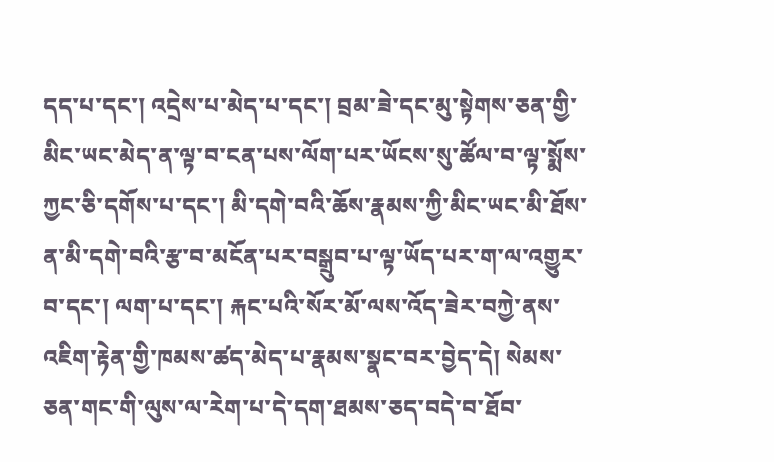དད་པ་དང་། འདྲེས་པ་མེད་པ་དང་། བྲམ་ཟེ་དང་མུ་སྟེགས་ཅན་གྱི་མིང་ཡང་མེད་ན་ལྟ་བ་ངན་པས་ལོག་པར་ཡོངས་སུ་ཚོལ་བ་ལྟ་སྨོས་ཀྱང་ཅི་དགོས་པ་དང་། མི་དགེ་བའི་ཆོས་རྣམས་ཀྱི་མིང་ཡང་མི་ཐོས་ན་མི་དགེ་བའི་རྩ་བ་མངོན་པར་བསྒྲུབ་པ་ལྟ་ཡོད་པར་ག་ལ་འགྱུར་བ་དང་། ལག་པ་དང་། རྐང་པའི་སོར་མོ་ལས་འོད་ཟེར་བཀྱེ་ནས་འཇིག་རྟེན་གྱི་ཁམས་ཚད་མེད་པ་རྣམས་སྣང་བར་བྱེད་དེ། སེམས་ཅན་གང་གི་ལུས་ལ་རེག་པ་དེ་དག་ཐམས་ཅད་བདེ་བ་ཐོབ་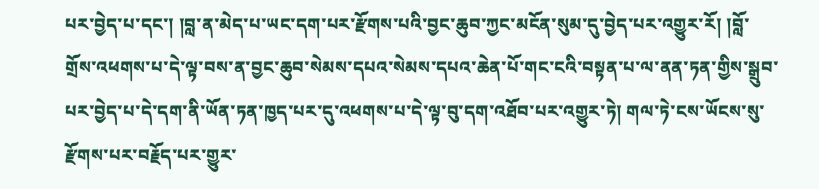པར་བྱེད་པ་དང་། །བླ་ན་མེད་པ་ཡང་དག་པར་རྫོགས་པའི་བྱང་ཆུབ་ཀྱང་མངོན་སུམ་དུ་བྱེད་པར་འགྱུར་རོ། །བློ་གྲོས་འཕགས་པ་དེ་ལྟ་བས་ན་བྱང་ཆུབ་སེམས་དཔའ་སེམས་དཔའ་ཆེན་པོ་གང་ངའི་བསྟན་པ་ལ་ནན་ཏན་གྱིས་སྒྲུབ་པར་བྱེད་པ་དེ་དག་ནི་ཡོན་ཏན་ཁྱད་པར་དུ་འཕགས་པ་དེ་ལྟ་བུ་དག་འཐོབ་པར་འགྱུར་ཏེ། གལ་ཏེ་ངས་ཡོངས་སུ་རྫོགས་པར་བརྗོད་པར་གྱུར་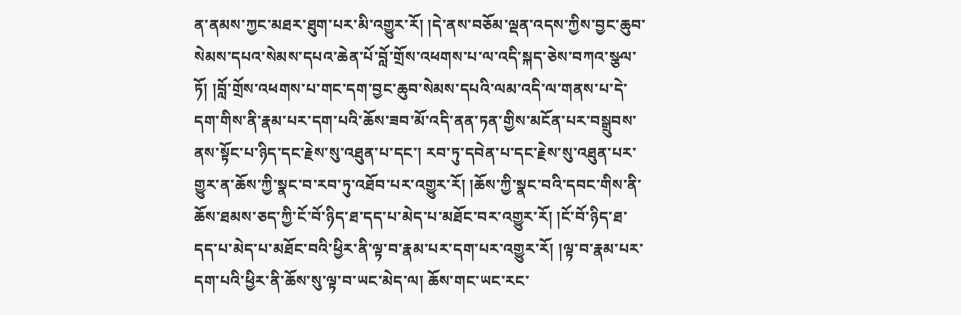ན་ནམས་ཀྱང་མཐར་ཐུག་པར་མི་འགྱུར་རོ། །དེ་ནས་བཅོམ་ལྡན་འདས་ཀྱིས་བྱང་ཆུབ་སེམས་དཔའ་སེམས་དཔའ་ཆེན་པོ་བློ་གྲོས་འཕགས་པ་ལ་འདི་སྐད་ཅེས་བཀའ་སྩལ་ཏོ། །བློ་གྲོས་འཕགས་པ་གང་དག་བྱང་ཆུབ་སེམས་དཔའི་ལམ་འདི་ལ་གནས་པ་དེ་དག་གིས་ནི་རྣམ་པར་དག་པའི་ཆོས་ཟབ་མོ་འདི་ནན་ཏན་གྱིས་མངོན་པར་བསྒྲུབས་ནས་སྟོང་པ་ཉིད་དང་རྗེས་སུ་འཐུན་པ་དང་། རབ་ཏུ་དབེན་པ་དང་རྗེས་སུ་འཐུན་པར་གྱུར་ན་ཆོས་ཀྱི་སྣང་བ་རབ་ཏུ་འཐོབ་པར་འགྱུར་རོ། །ཆོས་ཀྱི་སྣང་བའི་དབང་གིས་ནི་ཆོས་ཐམས་ཅད་ཀྱི་ངོ་བོ་ཉིད་ཐ་དད་པ་མེད་པ་མཐོང་བར་འགྱུར་རོ། །ངོ་བོ་ཉིད་ཐ་དད་པ་མེད་པ་མཐོང་བའི་ཕྱིར་ནི་ལྟ་བ་རྣམ་པར་དག་པར་འགྱུར་རོ། །ལྟ་བ་རྣམ་པར་དག་པའི་ཕྱིར་ནི་ཆོས་སུ་ལྟ་བ་ཡང་མེད་ལ། ཆོས་གང་ཡང་རང་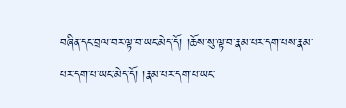བཞིན་དང་བྲལ་བར་ལྟ་བ་ཡང་མེད་དོ། །ཆོས་སུ་ལྟ་བ་རྣམ་པར་དག་པས་རྣམ་པར་དག་པ་ཡང་མེད་དོ། །རྣམ་པར་དག་པ་ཡང་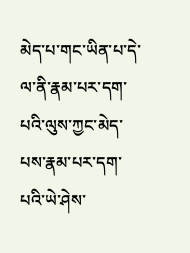མེད་པ་གང་ཡིན་པ་དེ་ལ་ནི་རྣམ་པར་དག་པའི་ལུས་ཀྱང་མེད་པས་རྣམ་པར་དག་པའི་ཡེ་ཤེས་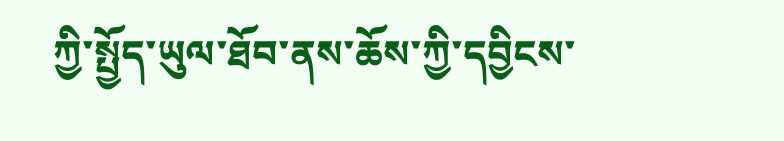ཀྱི་སྤྱོད་ཡུལ་ཐོབ་ནས་ཆོས་ཀྱི་དབྱིངས་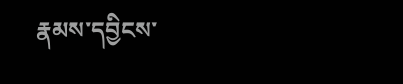རྣམས་དབྱིངས་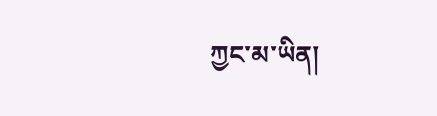ཀྱང་མ་ཡིན།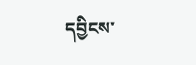དབྱིངས་